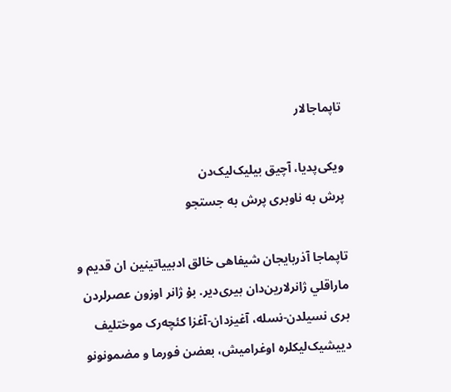تاپماجالار

ویکی‌پدیا، آچیق بیلیک‌لیک‌دن
پرش به ناوبری پرش به جستجو

تاپماجا آذربایجان شیفاهی خالق ادبيياتینین ان قدیم و ماراقلي ژانرلارین‌دان بیری‌دیر. بۇ ژانر اوزون عصرلردن بری نسیلدن-نسله، آغیزدان-آغزا کئچه‌رک موختلیف دییشیک‌لیكلره اوغرامیش، بعضن فورما و مضمونونو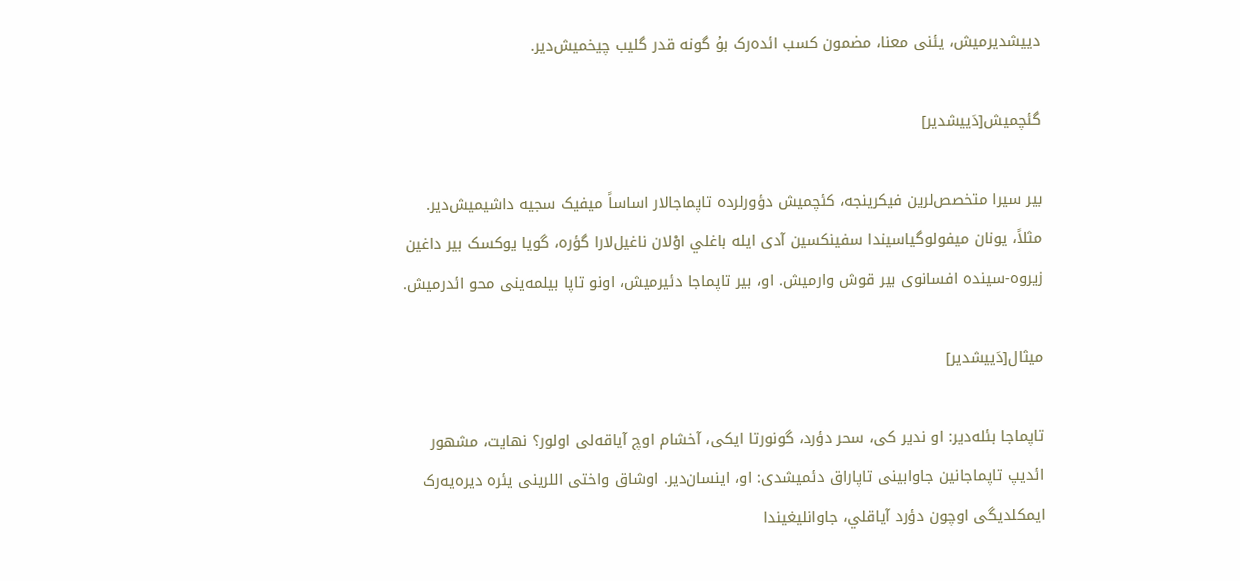دییشدیرمیش، یئنی معنا، مضمون کسب ائده‌رک بۇ گونه قدر گلیب چیخمیش‌دیر.

گئچمیش[دَییشدیر]

بیر سیرا متخصص‌لرین فیکرینجه، کئچمیش دؤورلرده تاپماجالار اساساً میفیک سجیه داشیمیش‌دیر. مثلاً، یونان میفولوگیاسیندا سفینکسین آدی ایله باغلي اوْلان ناغیل‌لارا گؤره، گویا یوکسک بیر داغین زیروه-سینده افسانوی بیر قوش وارمیش. او، بیر تاپماجا دئیرمیش، اونو تاپا بیلمه‌ینی محو ائدرمیش.

میثال[دَییشدیر]

تاپماجا بئله‌دیر: او ندیر کی، سحر دؤرد، گونورتا ایکی، آخشام اوچ آیاقه‌لی اولور؟ نهایت، مشهور ائدیپ تاپماجانین جاوابینی تاپاراق دئمیشدی: او، اینسان‌دیر. اوشاق واختی اللرینی یئره دیره‌یه‌رک ایمکلدیگی اوچون دؤرد آياقلي، جاوانلیغیندا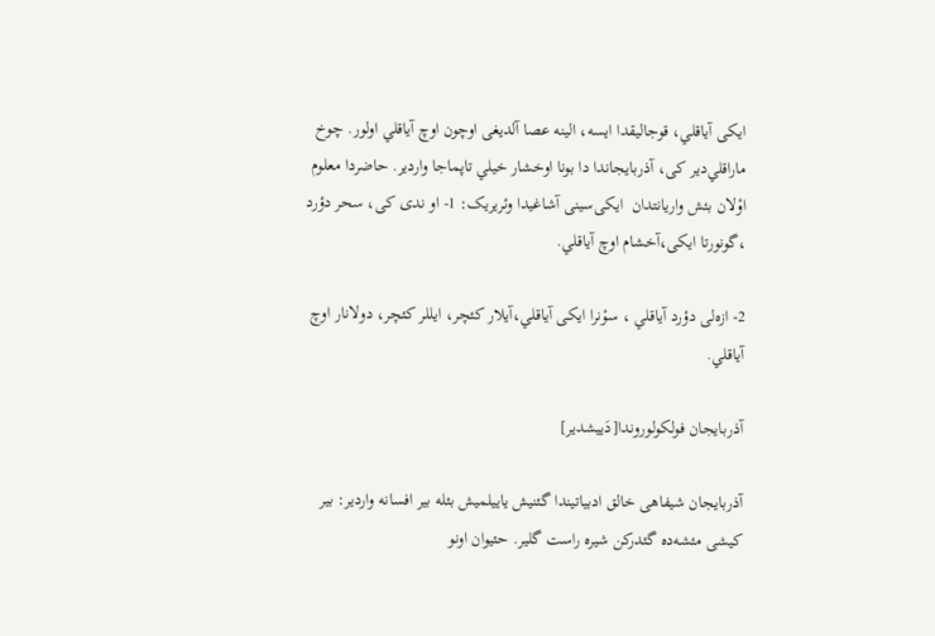ایکی آياقلي، قوجالیقدا ایسه، الینه عصا آلدیغی اوچون اوچ آياقلي اولور. چوخ ماراقلي‌دیر کی، آذربایجاندا دا بونا اوخشار خيلي تاپماجا واردیر. حاضردا معلوم اوْلان بئش واریانتدان  ایکی‌سینی آشاغیدا وئریریک: 1- او ندی کی، سحر دؤرد ،گونورتا ایکی،آخشام اوچ آياقلي.

2- ازه‌لی دؤرد آياقلي ، سوْنرا ایکی آياقلي،آیلار کئچر، ایللر کئچر، دولانار اوچ آياقلي.

آذربایجان فولکولوروندا[دَییشدیر]

آذربایجان شیفاهی خالق ادبیاتیندا گئنیش یاییلمیش بئله بیر افسانه واردیر: بیر کیشی مئشه‌ده گئدرکن شیره راست گلیر. حئیوان اونو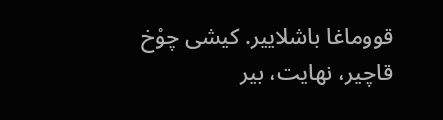قووماغا باشلاییر. کیشی چوْخ قاچیر، نهایت، بیر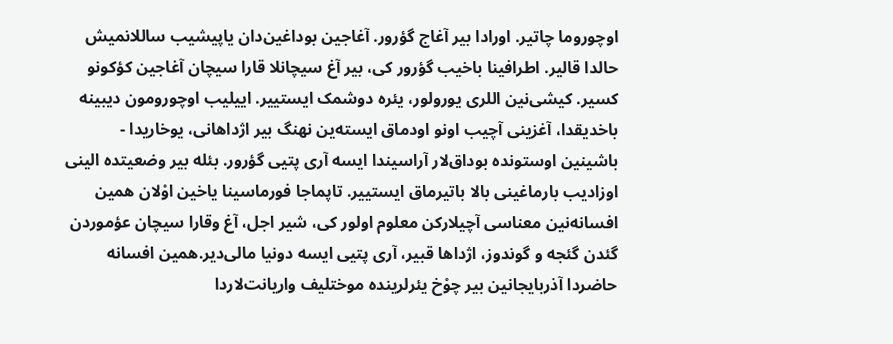اوچوروما چاتیر. اورادا بیر آغاج گؤرور. آغاجین بوداغین‌دان یاپیشیب ساللانمیش حالدا قالیر. اطرافینا باخیب گؤرور کی، بیر آغ سیچانلا قارا سیچان آغاجین کؤکونو کسیر. کیشی‌نین اللری یورولور، یئره دوشمک ایستییر. اییلیب اوچورومون دیبینه باخدیقدا، آغزینی آچیب اونو اودماق ایسته‌ین نهنگ بیر اژداهانی، یوخاریدا - باشینین اوستونده بوداق‌لار آراسیندا ایسه آری پتیی گؤرور. بئله بیر وضعیتده الینی اوزادیب بارماغینی بالا باتیرماق ایستییر. تاپماجا فورماسینا یاخین اوْلان همین افسانه‌نین معناسی آچیلارکن معلوم اولور کی، شیر اجل، آغ وقارا سیچان عؤموردن گئدن گئجه و گوندوز، اژداها قبیر، آری پتیی ایسه دونیا مالی‌دیر.همین افسانه حاضردا آذربايجانین بیر چوْخ یئرلرینده موختلیف واریانت‌لاردا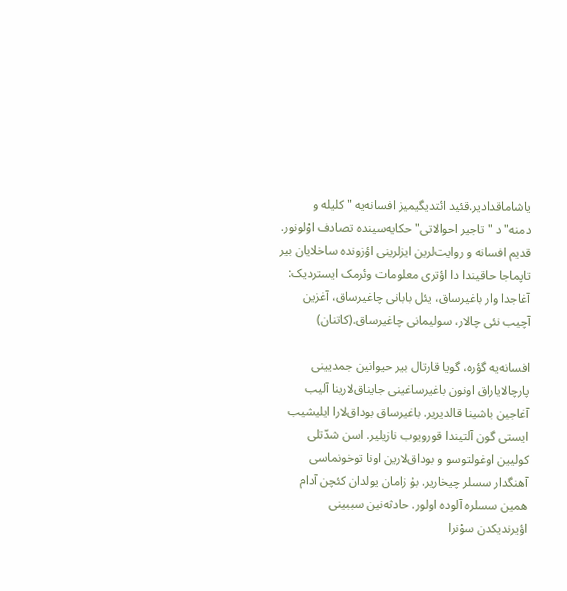یاشاماقدادیر.قئید ائتدیگیمیز افسانه‌یه "کلیله و دمنه"د "تاجیر احوالاتی" حکایه‌سینده تصادف اوْلونور. قدیم افسانه و روایت‌لرین ایزلرینی اؤزونده ساخلایان بیر تاپماجا حاقیندا دا اؤتری معلومات وئرمک ایستردیک: آغاجدا وار باغیرساق، یئل بابانی چاغیرساق، آغزین آچیب نئی چالار، سولیمانی چاغیرساق.(کاتنان)

افسانه‌یه گؤره، گویا قارتال بیر حيوانین جمدیینی پارچالایاراق اونون باغیرساغینی جایناق‌لارینا آلیب آغاجین باشینا قالدیریر. باغیرساق بوداق‌لارا ایلیشیب ایستی گون آلتیندا قورویوب نازیلیر. اسن شدّتلی کولیین اوغولتوسو و بوداق‌لارین اونا توخونماسی آهنگدار سسلر چیخاریر. بۇ زامان یولدان کئچن آدام همین سسلره آلوده اولور. حادثه‌نین سببینی اؤیرندیكدن سوْنرا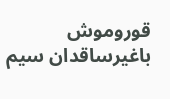قوروموش باغیرساقدان سیم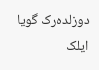دوزلده‌رک گویا ایلک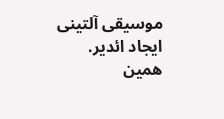موسیقی آلتینی ایجاد ائدیر. همین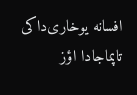افسانه یوخاری‌داکی تاپماجادا اؤز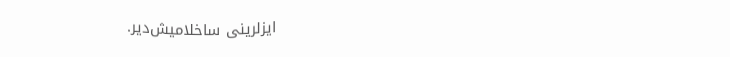ایزلرینی ساخلامیش‌دیر.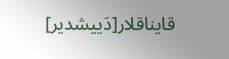قایناقلار[دَییشدیر]